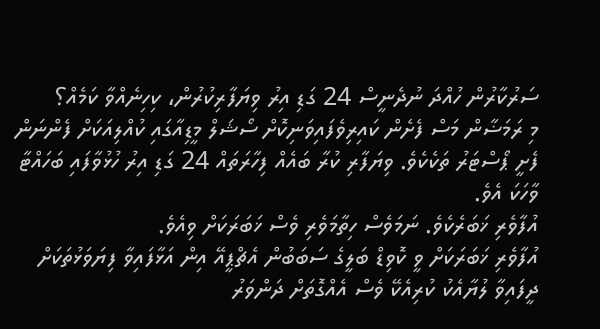ސަރުކާރުން ހުއްދަ ނުދެނީސް 24 ގަޑި އިރު ވިޔަފާރިކުރުން، ކިހިނެއްވާ ކަމެއް؟
މި ރަމަޟާން މަސް ފެށެން ކައިރިވެފައިވަނިކޮށް ސޯޝަލް މީޑިއާގައި ކުއްލިއަކަށް ފެންނަން ފެށީ ޕޯސްޓަރު ތަކެކެވެ. ވިޔަފާރި ކުރާ ބައެއް ފިހާރަތައް 24 ގަޑި އިރު ހުޅުވާފައި ބަހައްޓާ ވާހަކަ އެވެ.
އުފާވެރި ޚަބަރެކެވެ. ނަމަވެސް ހިތާމަވެރި ވެސް ޚަބަރަކަށް ވިއެވެ.
އުފާވެރި ޚަބަރަކަށް ވީ ކޮވިޑް ބަލީގެ ސަބަބުން އެޗްޕީއޭ އިން އަޅާފައިވާ ފިޔަވަޅުތަކަށް ދީފައިވާ ލުޔާއެކު ކުރިއެކޭ ވެސް އެއްގޮތަށް ދަންވަރު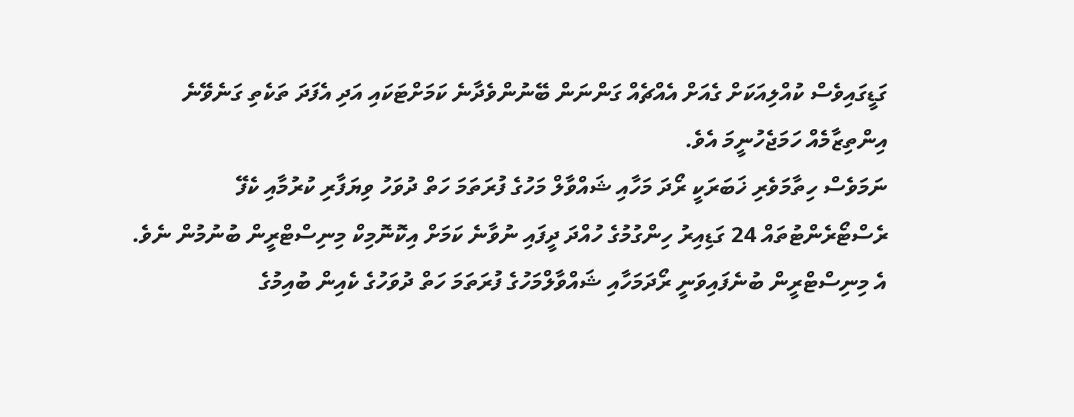ގަޑީގައިވެސް ކުއްލިއަކަށް ގެއަށް އެއްޗެއް ގަންނަން ބޭނުންވެދާނެ ކަމަށްޓަކައި އަދި އެފަދަ ތަކެތި ގަނެވޭނެ އިންތިޒާމެއް ހަމަޖެހުނީމަ އެވެ.
ނަމަވެސް ހިތާމަވެރި ޚަބަރަކީ ރޯދަ މަހާއި ޝައްވާލް މަހުގެ ފުރަތަމަ ހަތް ދުވަހު ވިޔަފާރި ކުރުމާއި ކެފޭ ރެސްޓޯރެންޓުތައް 24 ގަޑިއިރު ހިންގުމުގެ ހުއްދަ ދީފައި ނުވާނެ ކަމަށް އިކޮނޮމިކް މިނިސްޓްރީން ބުނުމުން ނެވެ.
އެ މިނިސްޓްރީން ބުނެފައިވަނީ ރޯދަމަހާއި ޝައްވާލްމަހުގެ ފުރަތަމަ ހަތް ދުވަހުގެ ކެއިން ބުއިމުގެ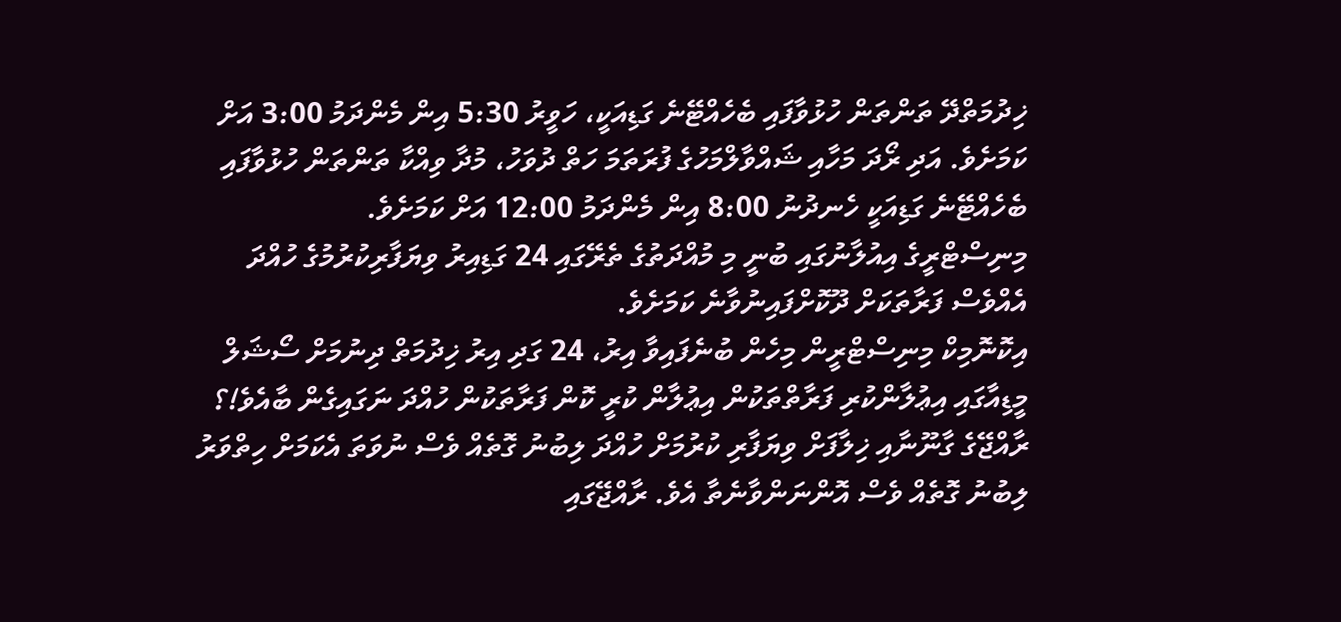ޚިދުމަތްދޭ ތަންތަން ހުޅުވާފައި ބެހެއްޓޭނެ ގަޑިއަކީ، ހަވީރު 5:30 އިން މެންދަމު 3:00 އަށް ކަމަށެވެ. އަދި ރޯދަ މަހާއި ޝައްވާލްމަހުގެ ފުރަތަމަ ހަތް ދުވަހު، މުދާ ވިއްކާ ތަންތަން ހުޅުވާފައި ބެހެއްޓޭނެ ގަޑިއަކީ ހެނދުނު 8:00 އިން މެންދަމު 12:00 އަށް ކަމަށެވެ.
މިނިސްޓްރީގެ އިއުލާނުގައި ބުނީ މި މުއްދަތުގެ ތެރޭގައި 24 ގަޑިއިރު ވިޔަފާރިކުރުމުގެ ހުއްދަ އެއްވެސް ފަރާތަކަށް ދޫކޮށްފައިނުވާނެ ކަމަށެވެ.
އިކޮނޮމިކް މިނިސްޓްރީން މިހެން ބުނެފައިވާ އިރު، 24 ގަދި އިރު ޚިދުމަތް ދިނުމަށް ސޯޝަލް މީޑިއާގައި އިޢުލާންކުރި ފަރާތްތަކުން އިޢުލާން ކުރީ ކޮން ފަރާތަކުން ހުއްދަ ނަގައިގެން ބާއެވެ!؟
ރާއްޖޭގެ ގާނޫނާއި ޚިލާފަށް ވިޔަފާރި ކުރުމަށް ހުއްދަ ލިބުނު ގޮތެއް ވެސް ނުވަތަ އެކަމަށް ހިތްވަރު ލިބުނު ގޮތެއް ވެސް އޮންނަންވާނެތާ އެވެ. ރާއްޖޭގައި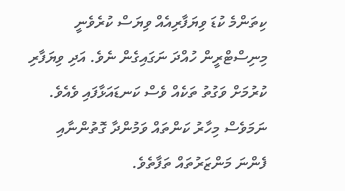ކިތަންމެ ކުޑަ ވިޔަފާރިއެއް ވިޔަސް ކުރެވެނީ މިނިސްޓްރީން ހުއްދަ ނަގައިގެން ނެވެ. އަދި ވިޔަފާރި ކުރުމަށް ވަގުތު ތަކެއް ވެސް ކަނޑައަޅާފައި ވެއެވެ.
ނަމަވެސް މިހާރު ކަންތައް ވަމުންދާ ގޮތުންނާއި ފެންނަ މަންޒަރުތައް ތަފާތެވެ.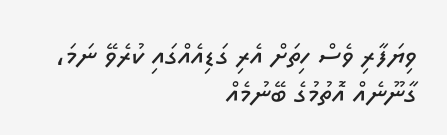ވިޔަފާރި ވެސް ހިތަށް އެރި ގަޑިއެއްގައި ކުރެވޭ ނަމަ، ގާނޫނެއް އޮތުމުގެ ބޭނުމެއް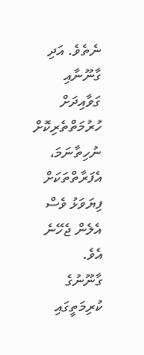ނެތެވެ. އަދި ގާނޫނާއި ގަވާއިދަށް ހުރުމަތްތެރިކޮށް ނުހިތާނަމަ، އެފަރާތްތަކަށް ފިޔަވަޅު ވެސް އެލެން ޖެހޭނެ އެވެ.
ގާނޫނުގެ ކުރިމަތީގައި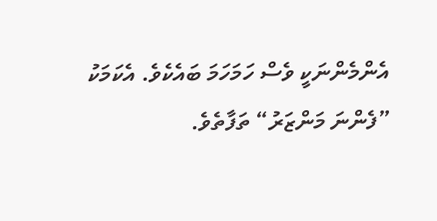އެންމެންނަކީ ވެސް ހަމަހަމަ ބައެކެވެ. އެކަމަކު ”ފެންނަ މަންޒަރު“ ތަފާތެވެ.